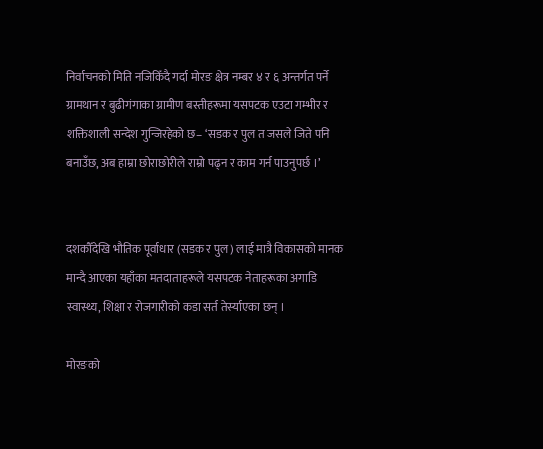निर्वाचनको मिति नजिकिँदै गर्दा मोरङ क्षेत्र नम्बर ४ र ६ अन्तर्गत पर्ने ग्रामथान र बुढीगंगाका ग्रामीण बस्तीहरूमा यसपटक एउटा गम्भीर र शक्तिशाली सन्देश गुन्जिरहेको छ– ‘सडक र पुल त जसले जिते पनि बनाउँछ, अब हाम्रा छोराछोरीले राम्रो पढ्न र काम गर्न पाउनुपर्छ ।’


दशकौँदेखि भौतिक पूर्वाधार (सडक र पुल) लाई मात्रै विकासको मानक मान्दै आएका यहाँका मतदाताहरूले यसपटक नेताहरूका अगाडि स्वास्थ्य, शिक्षा र रोजगारीको कडा सर्त तेर्स्याएका छन् ।

मोरङको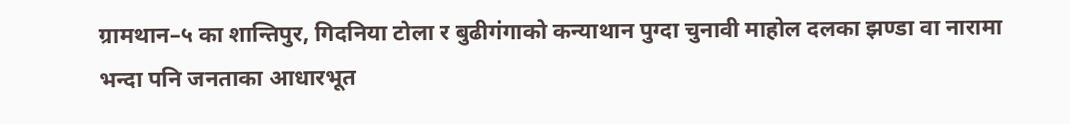ग्रामथान–५ का शान्तिपुर, गिदनिया टोला र बुढीगंगाको कन्याथान पुग्दा चुनावी माहोल दलका झण्डा वा नारामा भन्दा पनि जनताका आधारभूत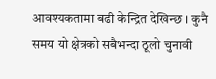आवश्यकतामा बढी केन्द्रित देखिन्छ । कुनै समय यो क्षेत्रको सबैभन्दा ठूलो चुनावी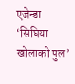एजेन्डा ‘सिघिया खोलाको पुल’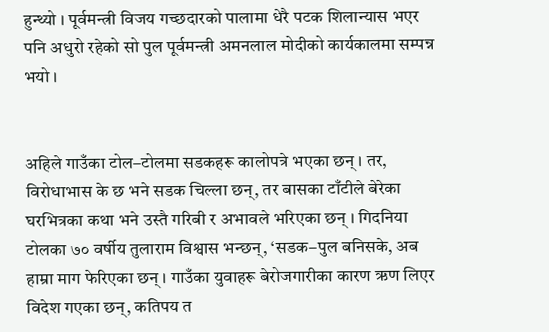हुन्थ्यो । पूर्वमन्त्री विजय गच्छदारको पालामा धेरै पटक शिलान्यास भएर पनि अधुरो रहेको सो पुल पूर्वमन्त्री अमनलाल मोदीको कार्यकालमा सम्पन्न भयो ।


अहिले गाउँका टोल–टोलमा सडकहरू कालोपत्रे भएका छन् । तर, विरोधाभास के छ भने सडक चिल्ला छन्, तर बासका टाँटीले बेरेका घरभित्रका कथा भने उस्तै गरिबी र अभावले भरिएका छन् । गिदनिया टोलका ७० वर्षीय तुलाराम विश्वास भन्छन्, ‘सडक–पुल बनिसके, अब हाम्रा माग फेरिएका छन् । गाउँका युवाहरू बेरोजगारीका कारण ऋण लिएर विदेश गएका छन्, कतिपय त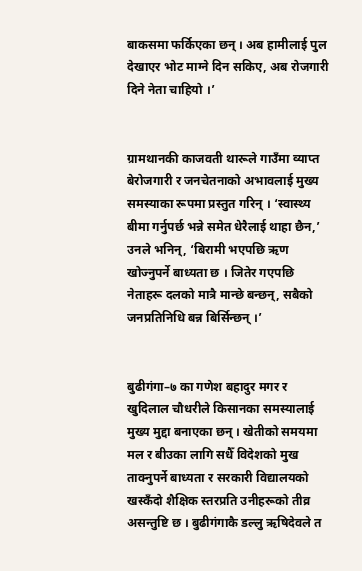बाकसमा फर्किएका छन् । अब हामीलाई पुल देखाएर भोट माग्ने दिन सकिए, अब रोजगारी दिने नेता चाहियो ।’


ग्रामथानकी काजवती थारूले गाउँमा व्याप्त बेरोजगारी र जनचेतनाको अभावलाई मुख्य समस्याका रूपमा प्रस्तुत गरिन् । ‘स्वास्थ्य बीमा गर्नुपर्छ भन्ने समेत धेरैलाई थाहा छैन,’ उनले भनिन्, ‘बिरामी भएपछि ऋण खोज्नुपर्ने बाध्यता छ । जितेर गएपछि नेताहरू दलको मात्रै मान्छे बन्छन्, सबैको जनप्रतिनिधि बन्न बिर्सिन्छन् ।’


बुढीगंगा–७ का गणेश बहादुर मगर र खुदिलाल चौधरीले किसानका समस्यालाई मुख्य मुद्दा बनाएका छन् । खेतीको समयमा मल र बीउका लागि सधैँ विदेशको मुख ताक्नुपर्ने बाध्यता र सरकारी विद्यालयको खस्कँदो शैक्षिक स्तरप्रति उनीहरूको तीव्र असन्तुष्टि छ । बुढीगंगाकै डल्लु ऋषिदेवले त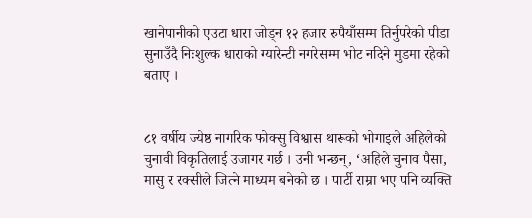खानेपानीको एउटा धारा जोड्न १२ हजार रुपैयाँसम्म तिर्नुपरेको पीडा सुनाउँदै निःशुल्क धाराको ग्यारेन्टी नगरेसम्म भोट नदिने मुडमा रहेको बताए ।


८१ वर्षीय ज्येष्ठ नागरिक फोक्सु विश्वास थारूको भोगाइले अहिलेको चुनावी विकृतिलाई उजागर गर्छ । उनी भन्छन्, ‘अहिले चुनाव पैसा, मासु र रक्सीले जित्ने माध्यम बनेको छ । पार्टी राम्रा भए पनि व्यक्ति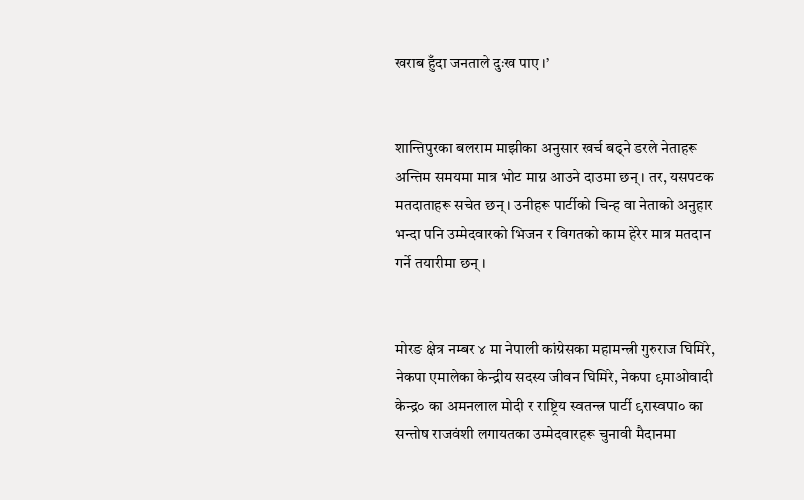खराब हुँदा जनताले दुःख पाए ।’


शान्तिपुरका बलराम माझीका अनुसार खर्च बढ्ने डरले नेताहरू अन्तिम समयमा मात्र भोट माग्न आउने दाउमा छन् । तर, यसपटक मतदाताहरू सचेत छन् । उनीहरू पार्टीको चिन्ह वा नेताको अनुहार भन्दा पनि उम्मेदवारको भिजन र विगतको काम हेरेर मात्र मतदान गर्ने तयारीमा छन् ।


मोरङ क्षेत्र नम्बर ४ मा नेपाली कांग्रेसका महामन्त्री गुरुराज घिमिरे, नेकपा एमालेका केन्द्रीय सदस्य जीवन घिमिरे, नेकपा ९माओवादी केन्द्र० का अमनलाल मोदी र राष्ट्रिय स्वतन्त्र पार्टी ९रास्वपा० का सन्तोष राजवंशी लगायतका उम्मेदवारहरू चुनावी मैदानमा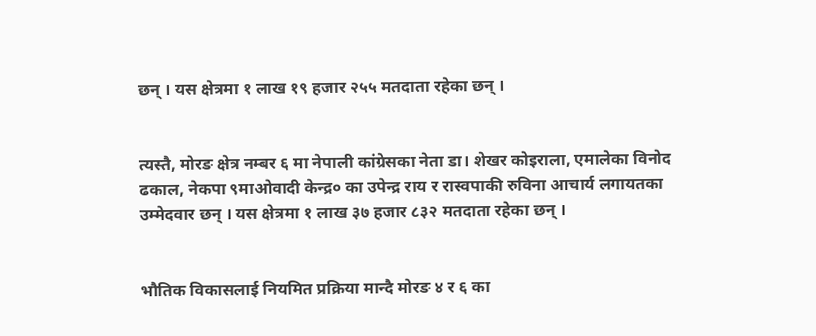छन् । यस क्षेत्रमा १ लाख १९ हजार २५५ मतदाता रहेका छन् ।


त्यस्तै, मोरङ क्षेत्र नम्बर ६ मा नेपाली कांग्रेसका नेता डा। शेखर कोइराला, एमालेका विनोद ढकाल, नेकपा ९माओवादी केन्द्र० का उपेन्द्र राय र रास्वपाकी रुविना आचार्य लगायतका उम्मेदवार छन् । यस क्षेत्रमा १ लाख ३७ हजार ८३२ मतदाता रहेका छन् ।


भौतिक विकासलाई नियमित प्रक्रिया मान्दै मोरङ ४ र ६ का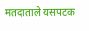मतदाताले यसपटक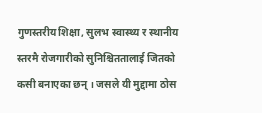गुणस्तरीय शिक्षा, सुलभ स्वास्थ्य र स्थानीय स्तरमै रोजगारीको सुनिश्चिततालाई जितको कसी बनाएका छन् । जसले यी मुद्दामा ठोस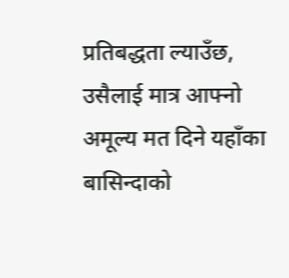प्रतिबद्धता ल्याउँछ, उसैलाई मात्र आफ्नो अमूल्य मत दिने यहाँका बासिन्दाको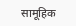सामूहिक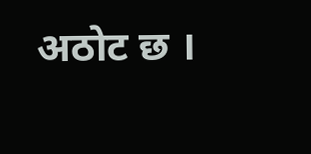अठोट छ ।